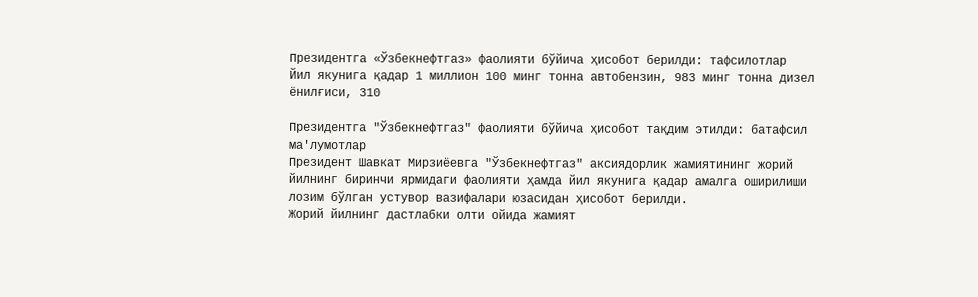Президентга «Ўзбекнефтгаз» фаолияти бўйича ҳисобот берилди: тафсилотлар
Йил якунига қадар 1 миллион 100 минг тонна автобензин, 983 минг тонна дизел ёнилғиси, 310

Президентга "Ўзбекнефтгаз" фаолияти бўйича ҳисобот тақдим этилди: батафсил ма'лумотлар
Президент Шавкат Мирзиёевга "Ўзбекнефтгаз" аксиядорлик жамиятининг жорий йилнинг биринчи ярмидаги фаолияти ҳамда йил якунига қадар амалга оширилиши лозим бўлган устувор вазифалари юзасидан ҳисобот берилди.
Жорий йилнинг дастлабки олти ойида жамият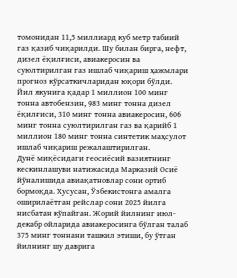томонидан 11,5 миллиард куб метр табиий газ қазиб чиқарилди. Шу билан бирга, нефт, дизел ёқилғиси, авиакеросин ва суюлтирилган газ ишлаб чиқариш ҳажмлари прогноз кўрсаткичларидан юқори бўлди.
Йил якунига қадар 1 миллион 100 минг тонна автобензин, 983 минг тонна дизел ёқилғиси, 310 минг тонна авиакеросин, 606 минг тонна суюлтирилган газ ва қарийб 1 миллион 180 минг тонна синтетик маҳсулот ишлаб чиқариш режалаштирилган.
Дунё миқёсидаги геосиёсий вазиятнинг кескинлашуви натижасида Марказий Осиё йўналишида авиақатновлар сони ортиб бормоқда. Хусусан, Ўзбекистонга амалга оширилаётган рейслар сони 2025 йилга нисбатан кўпайган. Жорий йилнинг июл-декабр ойларида авиакеросинга бўлган талаб 375 минг тоннани ташкил этиши, бу ўтган йилнинг шу даврига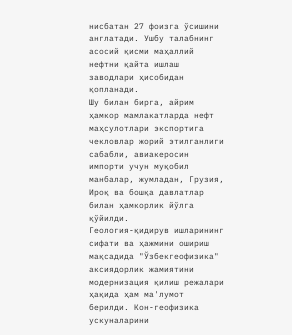нисбатан 27 фоизга ўсишини англатади. Ушбу талабнинг асосий қисми маҳаллий нефтни қайта ишлаш заводлари ҳисобидан қопланади.
Шу билан бирга, айрим ҳамкор мамлакатларда нефт маҳсулотлари экспортига чекловлар жорий этилганлиги сабабли, авиакеросин импорти учун муқобил манбалар, жумладан, Грузия, Ироқ ва бошқа давлатлар билан ҳамкорлик йўлга қўйилди.
Геология-қидирув ишларининг сифати ва ҳажмини ошириш мақсадида "Ўзбекгеофизика" аксиядорлик жамиятини модернизация қилиш режалари ҳақида ҳам ма'лумот берилди. Кон-геофизика ускуналарини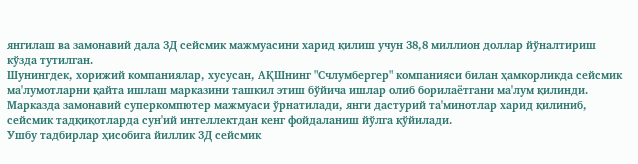янгилаш ва замонавий дала 3Д сейсмик мажмуасини харид қилиш учун 38,8 миллион доллар йўналтириш кўзда тутилган.
Шунингдек, хорижий компаниялар, хусусан, АҚШнинг "Счлумбергер" компанияси билан ҳамкорликда сейсмик ма'лумотларни қайта ишлаш марказини ташкил этиш бўйича ишлар олиб борилаётгани ма'лум қилинди. Марказда замонавий суперкомпютер мажмуаси ўрнатилади, янги дастурий та'минотлар харид қилиниб, сейсмик тадқиқотларда сун'ий интеллектдан кенг фойдаланиш йўлга қўйилади.
Ушбу тадбирлар ҳисобига йиллик 3Д сейсмик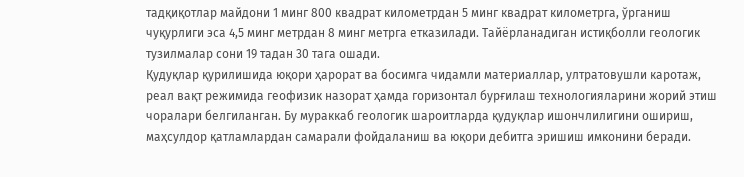тадқиқотлар майдони 1 минг 800 квадрат километрдан 5 минг квадрат километрга, ўрганиш чуқурлиги эса 4,5 минг метрдан 8 минг метрга етказилади. Тайёрланадиган истиқболли геологик тузилмалар сони 19 тадан 30 тага ошади.
Қудуқлар қурилишида юқори ҳарорат ва босимга чидамли материаллар, ултратовушли каротаж, реал вақт режимида геофизик назорат ҳамда горизонтал бурғилаш технологияларини жорий этиш чоралари белгиланган. Бу мураккаб геологик шароитларда қудуқлар ишончлилигини ошириш, маҳсулдор қатламлардан самарали фойдаланиш ва юқори дебитга эришиш имконини беради.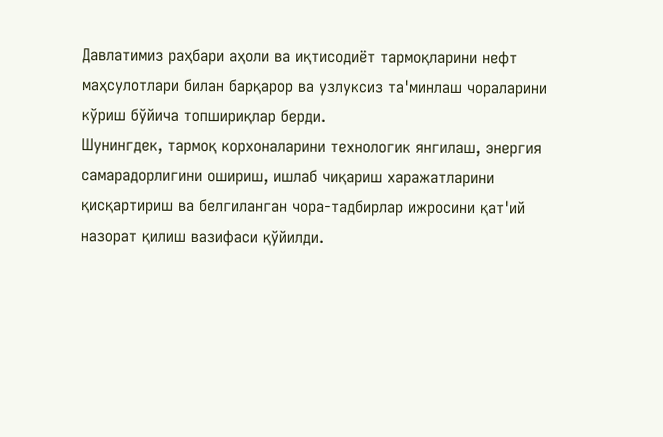Давлатимиз раҳбари аҳоли ва иқтисодиёт тармоқларини нефт маҳсулотлари билан барқарор ва узлуксиз та'минлаш чораларини кўриш бўйича топшириқлар берди.
Шунингдек, тармоқ корхоналарини технологик янгилаш, энергия самарадорлигини ошириш, ишлаб чиқариш харажатларини қисқартириш ва белгиланган чора-тадбирлар ижросини қат'ий назорат қилиш вазифаси қўйилди.